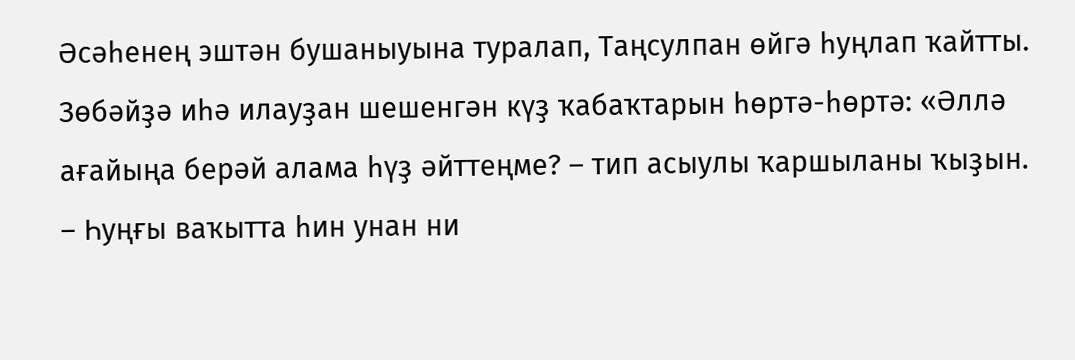Әсәһенең эштән бушаныуына туралап, Таңсулпан өйгә һуңлап ҡайтты. Зөбәйҙә иһә илауҙан шешенгән күҙ ҡабаҡтарын һөртә-һөртә: «Әллә ағайыңа берәй алама һүҙ әйттеңме? – тип асыулы ҡаршыланы ҡыҙын. – Һуңғы ваҡытта һин унан ни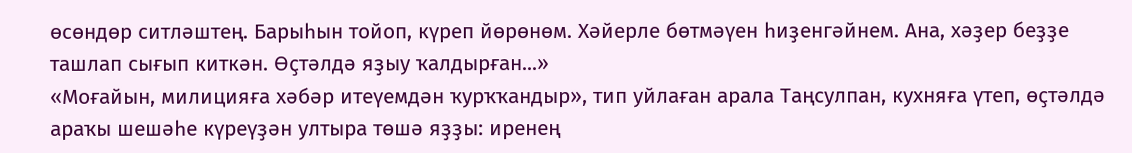өсөндөр ситләштең. Барыһын тойоп, күреп йөрөнөм. Хәйерле бөтмәүен һиҙенгәйнем. Ана, хәҙер беҙҙе ташлап сығып киткән. Өҫтәлдә яҙыу ҡалдырған...»
«Моғайын, милицияға хәбәр итеүемдән ҡурҡҡандыр», тип уйлаған арала Таңсулпан, кухняға үтеп, өҫтәлдә араҡы шешәһе күреүҙән ултыра төшә яҙҙы: иренең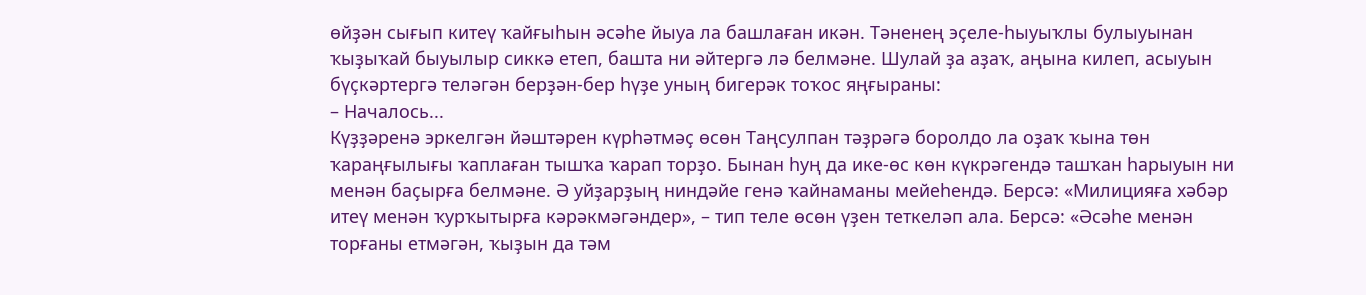өйҙән сығып китеү ҡайғыһын әсәһе йыуа ла башлаған икән. Тәненең эҫеле-һыуыҡлы булыуынан ҡыҙыҡай быуылыр сиккә етеп, башта ни әйтергә лә белмәне. Шулай ҙа аҙаҡ, аңына килеп, асыуын бүҫкәртергә теләгән берҙән-бер һүҙе уның бигерәк тоҡос яңғыраны:
– Началось...
Күҙҙәренә эркелгән йәштәрен күрһәтмәҫ өсөн Таңсулпан тәҙрәгә боролдо ла оҙаҡ ҡына төн ҡараңғылығы ҡаплаған тышҡа ҡарап торҙо. Бынан һуң да ике-өс көн күкрәгендә ташҡан һарыуын ни менән баҫырға белмәне. Ә уйҙарҙың ниндәйе генә ҡайнаманы мейеһендә. Берсә: «Милицияға хәбәр итеү менән ҡурҡытырға кәрәкмәгәндер», – тип теле өсөн үҙен теткеләп ала. Берсә: «Әсәһе менән торғаны етмәгән, ҡыҙын да тәм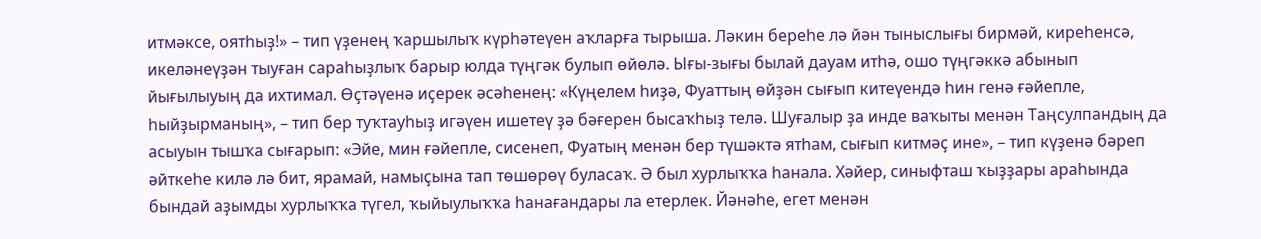итмәксе, оятһыҙ!» – тип үҙенең ҡаршылыҡ күрһәтеүен аҡларға тырыша. Ләкин береһе лә йән тыныслығы бирмәй, киреһенсә, икеләнеүҙән тыуған сараһыҙлыҡ барыр юлда түңгәк булып өйөлә. Ығы-зығы былай дауам итһә, ошо түңгәккә абынып йығылыуың да ихтимал. Өҫтәүенә иҫерек әсәһенең: «Күңелем һиҙә, Фуаттың өйҙән сығып китеүендә һин генә ғәйепле, һыйҙырманың», – тип бер туҡтауһыҙ игәүен ишетеү ҙә бәғерен бысаҡһыҙ телә. Шуғалыр ҙа инде ваҡыты менән Таңсулпандың да асыуын тышҡа сығарып: «Эйе, мин ғәйепле, сисенеп, Фуатың менән бер түшәктә ятһам, сығып китмәҫ ине», – тип күҙенә бәреп әйткеһе килә лә бит, ярамай, намыҫына тап төшөрөү буласаҡ. Ә был хурлыҡҡа һанала. Хәйер, синыфташ ҡыҙҙары араһында бындай аҙымды хурлыҡҡа түгел, ҡыйыулыҡҡа һанағандары ла етерлек. Йәнәһе, егет менән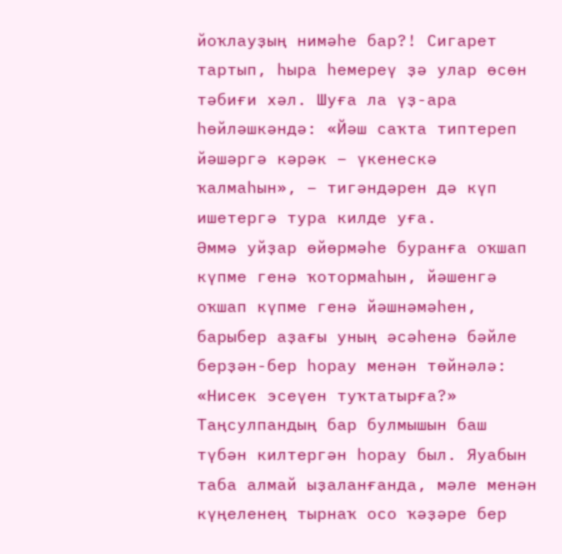йоҡлауҙың нимәһе бар?! Сигарет тартып, һыра һемереү ҙә улар өсөн тәбиғи хәл. Шуға ла үҙ-ара һөйләшкәндә: «Йәш саҡта типтереп йәшәргә кәрәк – үкенескә ҡалмаһын», – тигәндәрен дә күп ишетергә тура килде уға.
Әммә уйҙар өйөрмәһе буранға оҡшап күпме генә ҡотормаһын, йәшенгә оҡшап күпме генә йәшнәмәһен, барыбер аҙағы уның әсәһенә бәйле берҙән-бер һорау менән төйнәлә: «Нисек эсеүен туҡтатырға?» Таңсулпандың бар булмышын баш түбән килтергән һорау был. Яуабын таба алмай ыҙаланғанда, мәле менән күңеленең тырнаҡ осо ҡәҙәре бер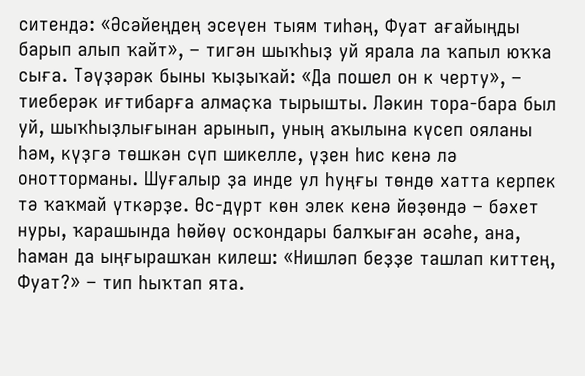ситендә: «Әсәйеңдең эсеүен тыям тиһәң, Фуат ағайыңды барып алып ҡайт», – тигән шыҡһыҙ уй ярала ла ҡапыл юҡҡа сыға. Тәүҙәрәк быны ҡыҙыҡай: «Да пошел он к черту», – тиеберәк иғтибарға алмаҫҡа тырышты. Ләкин тора-бара был уй, шыҡһыҙлығынан арынып, уның аҡылына күсеп ояланы һәм, күҙгә төшкән сүп шикелле, үҙен һис кенә лә онотторманы. Шуғалыр ҙа инде ул һуңғы төндө хатта керпек тә ҡаҡмай үткәрҙе. Өс-дүрт көн элек кенә йөҙөндә – бәхет нуры, ҡарашында һөйөү осҡондары балҡыған әсәһе, ана, һаман да ыңғырашҡан килеш: «Нишләп беҙҙе ташлап киттең, Фуат?» – тип һыҡтап ята.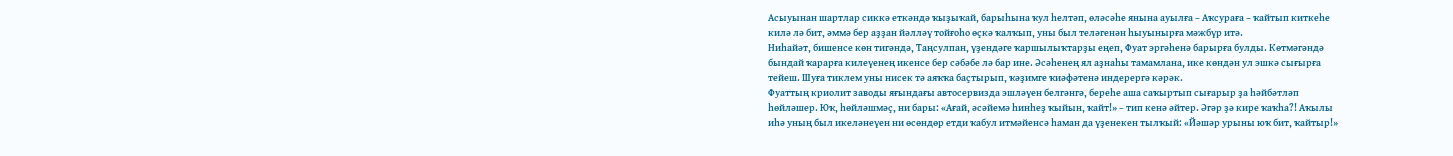Асыуынан шартлар сиккә еткәндә ҡыҙыҡай, барыһына ҡул һелтәп, өләсәһе янына ауылға – Аҡсураға – ҡайтып киткеһе килә лә бит, әммә бер аҙҙан йәлләү тойғоһо өҫкә ҡалҡып, уны был теләгенән һыуынырға мәжбүр итә.
Ниһайәт, бишенсе көн тигәндә, Таңсулпан, үҙендәге ҡаршылыҡтарҙы еңеп, Фуат эргәһенә барырға булды. Көтмәгәндә бындай ҡарарға килеүенең икенсе бер сәбәбе лә бар ине. Әсәһенең ял аҙнаһы тамамлана, ике көндән ул эшкә сығырға тейеш. Шуға тиклем уны нисек тә аяҡҡа баҫтырып, ҡәҙимге ҡиәфәтенә индерергә кәрәк.
Фуаттың криолит заводы яғындағы автосервизда эшләүен белгәнгә, береһе аша саҡыртып сығарыр ҙа һәйбәтләп һөйләшер. Юҡ, һөйләшмәҫ, ни бары: «Ағай, әсәйемә һинһеҙ ҡыйын, ҡайт!» – тип кенә әйтер. Әгәр ҙә кире ҡаҡһа?! Аҡылы иһә уның был икеләнеүен ни өсөндөр етди ҡабул итмәйенсә һаман да үҙенекен тылҡый: «Йәшәр урыны юҡ бит, ҡайтыр!»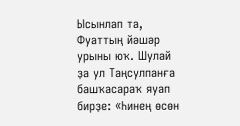Ысынлап та, Фуаттың йәшәр урыны юҡ. Шулай ҙа ул Таңсулпанға башҡасараҡ яуап бирҙе: «Һинең өсөн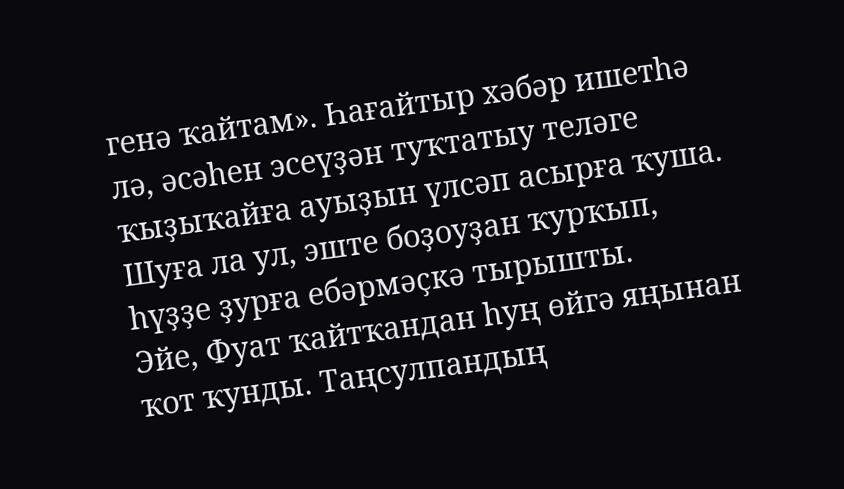генә ҡайтам». Һағайтыр хәбәр ишетһә лә, әсәһен эсеүҙән туҡтатыу теләге ҡыҙыҡайға ауыҙын үлсәп асырға ҡуша. Шуға ла ул, эште боҙоуҙан ҡурҡып, һүҙҙе ҙурға ебәрмәҫкә тырышты.
Эйе, Фуат ҡайтҡандан һуң өйгә яңынан ҡот ҡунды. Таңсулпандың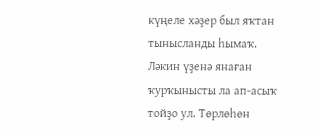күңеле хәҙер был яҡтан тынысланды һымаҡ. Ләкин үҙенә янаған ҡурҡынысты ла ап-асыҡ тойҙо ул. Төрлөһөн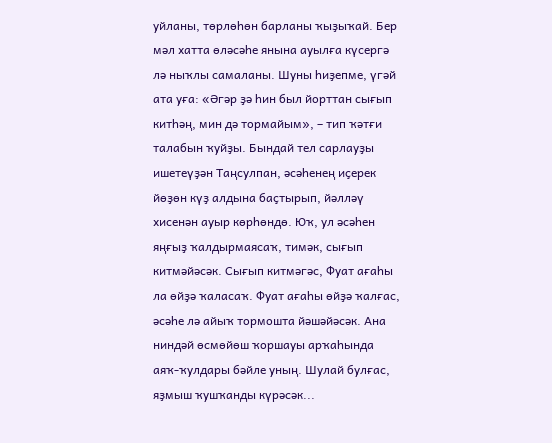уйланы, төрлөһөн барланы ҡыҙыҡай. Бер мәл хатта өләсәһе янына ауылға күсергә лә ныҡлы самаланы. Шуны һиҙепме, үгәй ата уға: «Әгәр ҙә һин был йорттан сығып китһәң, мин дә тормайым», – тип ҡәтғи талабын ҡуйҙы. Бындай тел сарлауҙы ишетеүҙән Таңсулпан, әсәһенең иҫерек йөҙөн күҙ алдына баҫтырып, йәлләү хисенән ауыр көрһөндө. Юҡ, ул әсәһен яңғыҙ ҡалдырмаясаҡ, тимәк, сығып китмәйәсәк. Сығып китмәгәс, Фуат ағаһы ла өйҙә ҡаласаҡ. Фуат ағаһы өйҙә ҡалғас, әсәһе лә айыҡ тормошта йәшәйәсәк. Ана ниндәй өсмөйөш ҡоршауы арҡаһында аяҡ-ҡулдары бәйле уның. Шулай булғас, яҙмыш ҡушҡанды күрәсәк...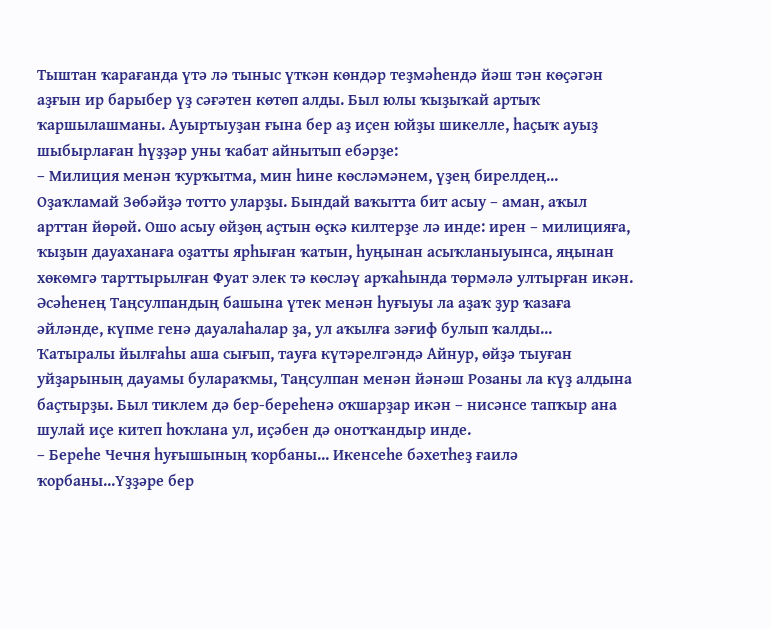Тыштан ҡарағанда үтә лә тыныс үткән көндәр теҙмәһендә йәш тән көҫәгән аҙғын ир барыбер үҙ сәғәтен көтөп алды. Был юлы ҡыҙыҡай артыҡ ҡаршылашманы. Ауыртыуҙан ғына бер аҙ иҫен юйҙы шикелле, һаҫыҡ ауыҙ шыбырлаған һүҙҙәр уны ҡабат айнытып ебәрҙе:
– Милиция менән ҡурҡытма, мин һине көсләмәнем, үҙең бирелдең...
Оҙаҡламай Зөбәйҙә тотто уларҙы. Бындай ваҡытта бит асыу – аман, аҡыл арттан йөрөй. Ошо асыу өйҙөң аҫтын өҫкә килтерҙе лә инде: ирен – милицияға, ҡыҙын дауаханаға оҙатты ярһыған ҡатын, һуңынан асыҡланыуынса, яңынан хөкөмгә тарттырылған Фуат элек тә көсләү арҡаһында төрмәлә ултырған икән. Әсәһенең Таңсулпандың башына үтек менән һуғыуы ла аҙаҡ ҙур ҡазаға әйләнде, күпме генә дауалаһалар ҙа, ул аҡылға зәғиф булып ҡалды...
Ҡатыралы йылғаһы аша сығып, тауға күтәрелгәндә Айнур, өйҙә тыуған уйҙарының дауамы булараҡмы, Таңсулпан менән йәнәш Розаны ла күҙ алдына баҫтырҙы. Был тиклем дә бер-береһенә оҡшарҙар икән – нисәнсе тапҡыр ана шулай иҫе китеп һоҡлана ул, иҫәбен дә онотҡандыр инде.
– Береһе Чечня һуғышының ҡорбаны... Икенсеһе бәхетһеҙ ғаилә ҡорбаны...Үҙҙәре бер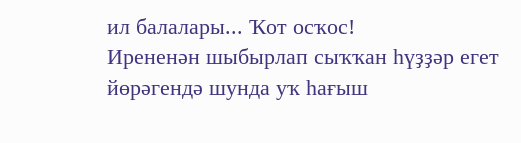ил балалары... Ҡот осҡос!
Ирененән шыбырлап сыҡҡан һүҙҙәр егет йөрәгендә шунда уҡ һағыш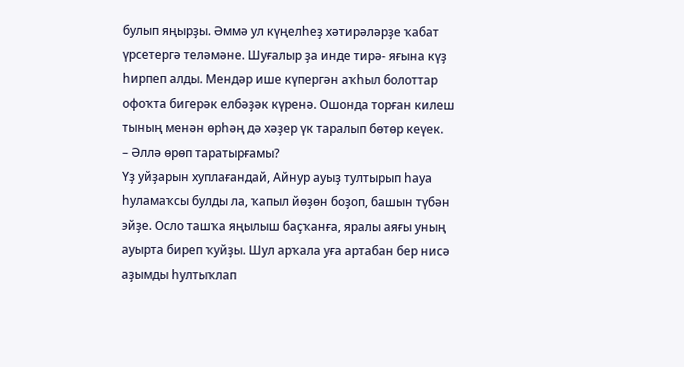булып яңырҙы. Әммә ул күңелһеҙ хәтирәләрҙе ҡабат үрсетергә теләмәне. Шуғалыр ҙа инде тирә- яғына күҙ һирпеп алды. Мендәр ише күпергән аҡһыл болоттар офоҡта бигерәк елбәҙәк күренә. Ошонда торған килеш тының менән өрһәң дә хәҙер үк таралып бөтөр кеүек.
– Әллә өрөп таратырғамы?
Үҙ уйҙарын хуплағандай, Айнур ауыҙ тултырып һауа һуламаҡсы булды ла, ҡапыл йөҙөн боҙоп, башын түбән эйҙе. Осло ташҡа яңылыш баҫҡанға, яралы аяғы уның ауырта биреп ҡуйҙы. Шул арҡала уға артабан бер нисә аҙымды һултыҡлап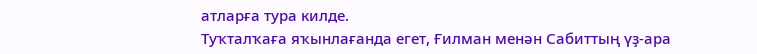атларға тура килде.
Туҡталҡаға яҡынлағанда егет, Ғилман менән Сабиттың үҙ-ара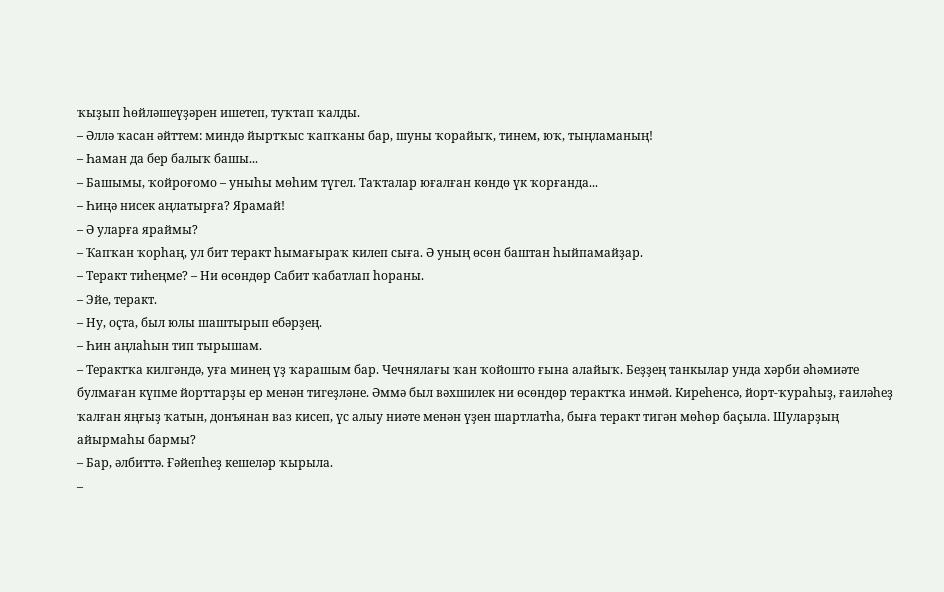ҡыҙып һөйләшеүҙәрен ишетеп, туҡтап ҡалды.
– Әллә ҡасан әйттем: миндә йыртҡыс ҡапҡаны бар, шуны ҡорайыҡ, тинем, юҡ, тыңламаның!
– Һаман да бер балыҡ башы...
– Башымы, ҡойроғомо – уныһы мөһим түгел. Таҡталар юғалған көндө үк ҡорғанда...
– Һиңә нисек аңлатырға? Ярамай!
– Ә уларға яраймы?
– Ҡапҡан ҡорһаң, ул бит теракт һымағыраҡ килеп сыға. Ә уның өсөн баштан һыйпамайҙар.
– Теракт тиһеңме? – Ни өсөндөр Сабит ҡабатлап һораны.
– Эйе, теракт.
– Ну, оҫта, был юлы шаштырып ебәрҙең.
– Һин аңлаһын тип тырышам.
– Терактҡа килгәндә, уға минең үҙ ҡарашым бар. Чечнялағы ҡан ҡойошто ғына алайыҡ. Беҙҙең танкылар унда хәрби әһәмиәте булмаған күпме йорттарҙы ер менән тигеҙләне. Әммә был вәхшилек ни өсөндөр терактҡа инмәй. Киреһенсә, йорт-ҡураһыҙ, ғаиләһеҙ ҡалған яңғыҙ ҡатын, донъянан ваз кисеп, үс алыу ниәте менән үҙен шартлатһа, быға теракт тигән мөһөр баҫыла. Шуларҙың айырмаһы бармы?
– Бар, әлбиттә. Ғәйепһеҙ кешеләр ҡырыла.
–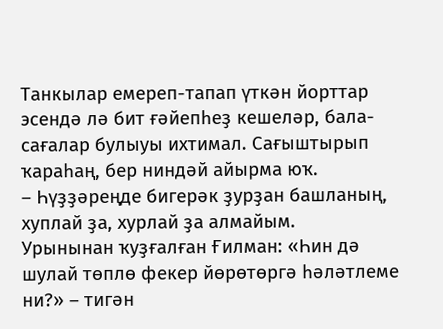Танкылар емереп-тапап үткән йорттар эсендә лә бит ғәйепһеҙ кешеләр, бала-сағалар булыуы ихтимал. Сағыштырып ҡараһаң, бер ниндәй айырма юҡ.
– Һүҙҙәреңде бигерәк ҙурҙан башланың, хуплай ҙа, хурлай ҙа алмайым.
Урынынан ҡуҙғалған Ғилман: «Һин дә шулай төплө фекер йөрөтөргә һәләтлеме ни?» – тигән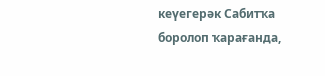кеүегерәк Сабитҡа боролоп ҡарағанда,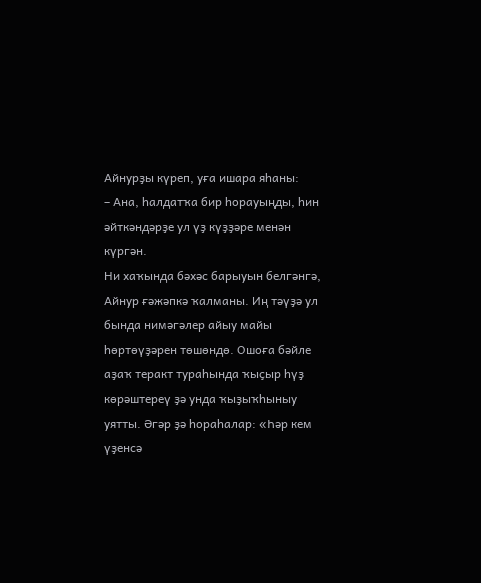Айнурҙы күреп, уға ишара яһаны:
– Ана, һалдатҡа бир һорауыңды, һин әйткәндәрҙе ул үҙ күҙҙәре менән күргән.
Ни хаҡында бәхәс барыуын белгәнгә, Айнур ғәжәпкә ҡалманы. Иң тәүҙә ул бында нимәгәлер айыу майы һөртөүҙәрен төшөндө. Ошоға бәйле аҙаҡ теракт тураһында ҡыҫыр һүҙ көрәштереү ҙә унда ҡыҙыҡһыныу уятты. Әгәр ҙә һораһалар: «Һәр кем үҙенсә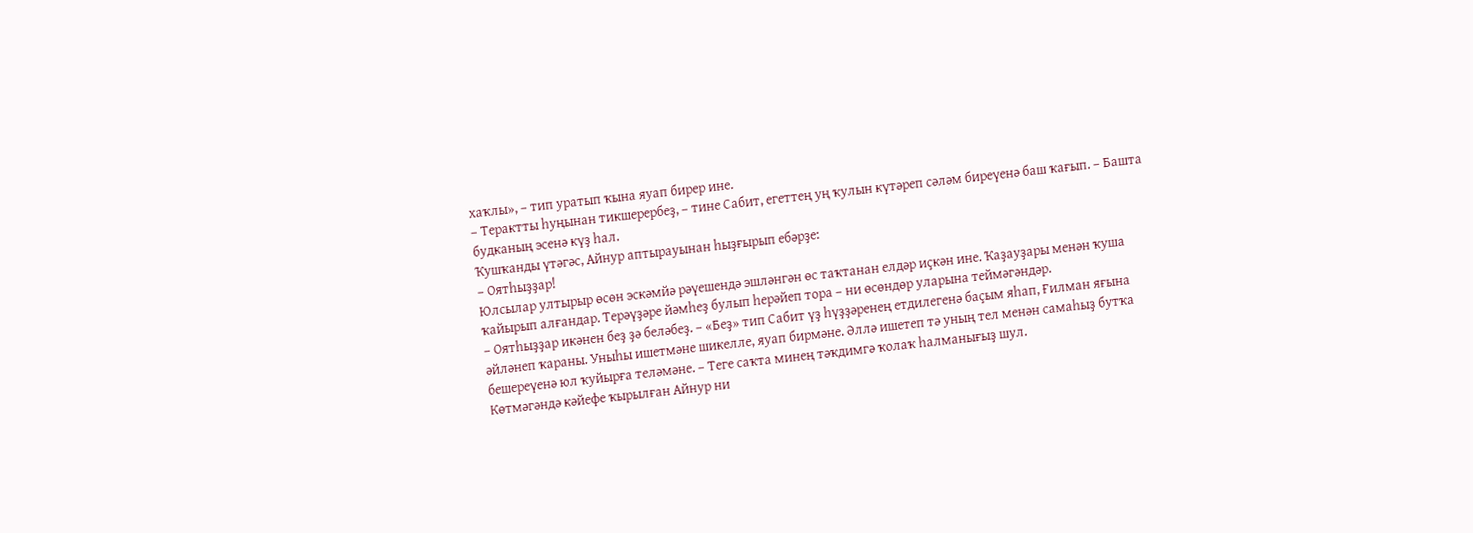хаҡлы», – тип уратып ҡына яуап бирер ине.
– Терактты һуңынан тикшерербеҙ, – тине Сабит, егеттең уң ҡулын күтәреп сәләм биреүенә баш ҡағып. – Башта будканың эсенә күҙ һал.
Ҡушҡанды үтәгәс, Айнур аптырауынан һыҙғырып ебәрҙе:
– Оятһыҙҙар!
Юлсылар ултырыр өсөн эскәмйә рәүешендә эшләнгән өс таҡтанан елдәр иҫкән ине. Ҡаҙауҙары менән ҡуша ҡайырып алғандар. Терәүҙәре йәмһеҙ булып һерәйеп тора – ни өсөндөр уларына теймәгәндәр.
– Оятһыҙҙар икәнен беҙ ҙә беләбеҙ. – «Беҙ» тип Сабит үҙ һүҙҙәренең етдилегенә баҫым яһап, Ғилман яғына әйләнеп ҡараны. Уныһы ишетмәне шикелле, яуап бирмәне. Әллә ишетеп тә уның тел менән самаһыҙ бутҡа бешереүенә юл ҡуйырға теләмәне. – Теге саҡта минең тәҡдимгә ҡолаҡ һалманығыҙ шул.
Көтмәгәндә кәйефе ҡырылған Айнур ни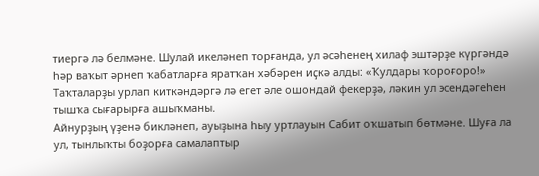тиергә лә белмәне. Шулай икеләнеп торғанда, ул әсәһенең хилаф эштәрҙе күргәндә һәр ваҡыт әрнеп ҡабатларға яратҡан хәбәрен иҫкә алды: «Ҡулдары ҡороғоро!» Таҡталарҙы урлап киткәндәргә лә егет әле ошондай фекерҙә, ләкин ул эсендәгеһен тышҡа сығарырға ашыҡманы.
Айнурҙың үҙенә бикләнеп, ауыҙына һыу уртлауын Сабит оҡшатып бөтмәне. Шуға ла ул, тынлыҡты боҙорға самалаптыр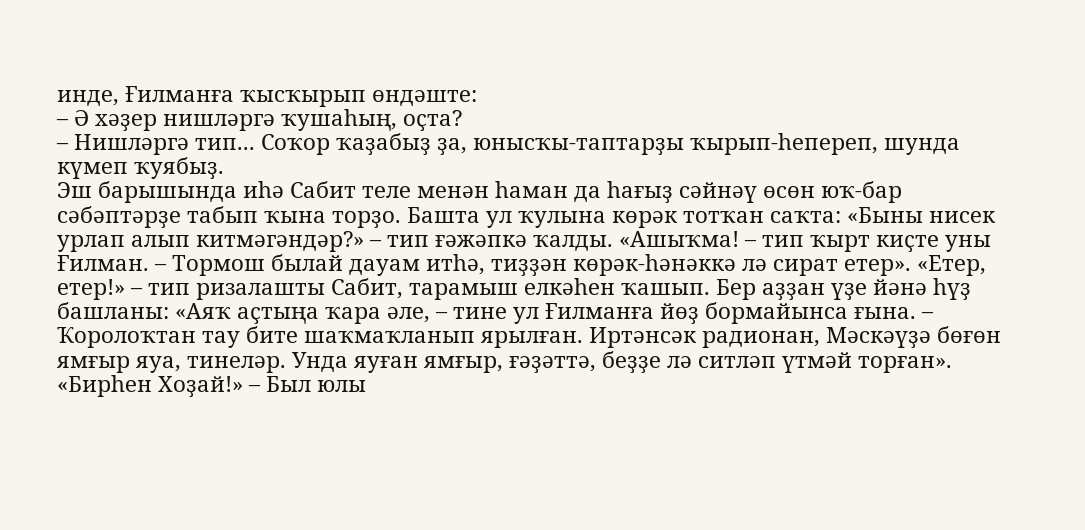инде, Ғилманға ҡысҡырып өндәште:
– Ә хәҙер нишләргә ҡушаһың, оҫта?
– Нишләргә тип... Соҡор ҡаҙабыҙ ҙа, юнысҡы-таптарҙы ҡырып-һепереп, шунда күмеп ҡуябыҙ.
Эш барышында иһә Сабит теле менән һаман да һағыҙ сәйнәү өсөн юҡ-бар сәбәптәрҙе табып ҡына торҙо. Башта ул ҡулына көрәк тотҡан саҡта: «Быны нисек урлап алып китмәгәндәр?» – тип ғәжәпкә ҡалды. «Ашыҡма! – тип ҡырт киҫте уны Ғилман. – Тормош былай дауам итһә, тиҙҙән көрәк-һәнәккә лә сират етер». «Етер, етер!» – тип ризалашты Сабит, тарамыш елкәһен ҡашып. Бер аҙҙан үҙе йәнә һүҙ башланы: «Аяҡ аҫтыңа ҡара әле, – тине ул Ғилманға йөҙ бормайынса ғына. – Ҡоролоҡтан тау бите шаҡмаҡланып ярылған. Иртәнсәк радионан, Мәскәүҙә бөғөн ямғыр яуа, тинеләр. Унда яуған ямғыр, ғәҙәттә, беҙҙе лә ситләп үтмәй торған». «Бирһен Хоҙай!» – Был юлы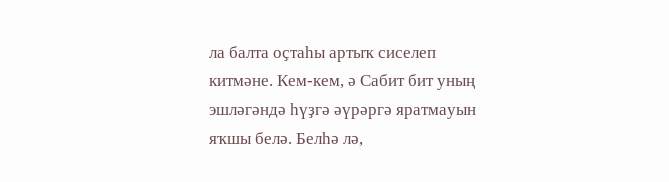ла балта оҫтаһы артыҡ сиселеп китмәне. Кем-кем, ә Сабит бит уның эшләгәндә һүҙгә әүрәргә яратмауын яҡшы белә. Белһә лә,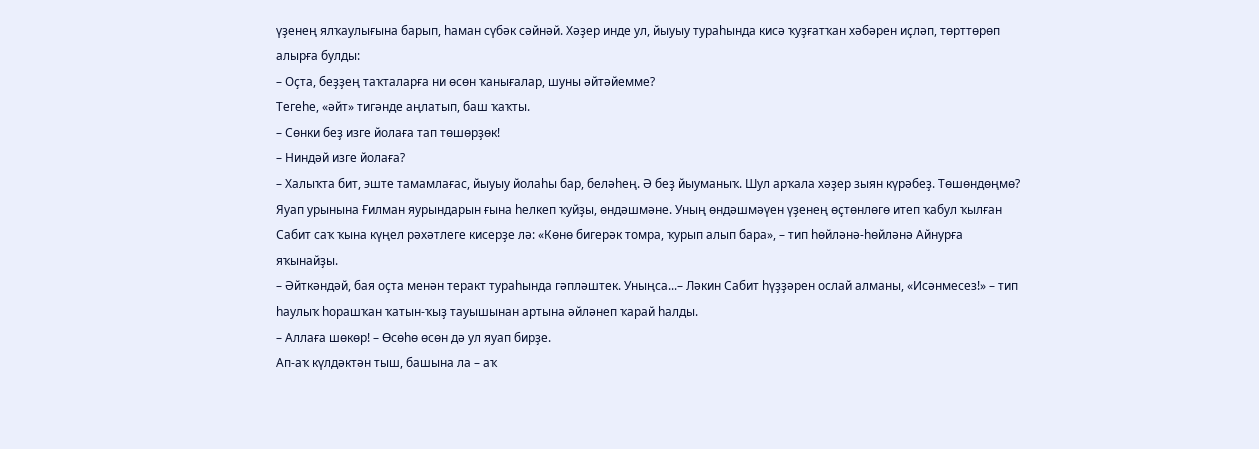үҙенең ялҡаулығына барып, һаман сүбәк сәйнәй. Хәҙер инде ул, йыуыу тураһында кисә ҡуҙғатҡан хәбәрен иҫләп, төрттөрөп алырға булды:
– Оҫта, беҙҙең таҡталарға ни өсөн ҡанығалар, шуны әйтәйемме?
Тегеһе, «әйт» тигәнде аңлатып, баш ҡаҡты.
– Сөнки беҙ изге йолаға тап төшөрҙөк!
– Ниндәй изге йолаға?
– Халыҡта бит, эште тамамлағас, йыуыу йолаһы бар, беләһең. Ә беҙ йыуманыҡ. Шул арҡала хәҙер зыян күрәбеҙ. Төшөндөңмө?
Яуап урынына Ғилман яурындарын ғына һелкеп ҡуйҙы, өндәшмәне. Уның өндәшмәүен үҙенең өҫтөнлөгө итеп ҡабул ҡылған Сабит саҡ ҡына күңел рәхәтлеге кисерҙе лә: «Көнө бигерәк томра, ҡурып алып бара», – тип һөйләнә-һөйләнә Айнурға яҡынайҙы.
– Әйткәндәй, бая оҫта менән теракт тураһында гәпләштек. Уныңса...– Ләкин Сабит һүҙҙәрен ослай алманы, «Исәнмесез!» – тип һаулыҡ һорашҡан ҡатын-ҡыҙ тауышынан артына әйләнеп ҡарай һалды.
– Аллаға шөкөр! – Өсөһө өсөн дә ул яуап бирҙе.
Ап-аҡ күлдәктән тыш, башына ла – аҡ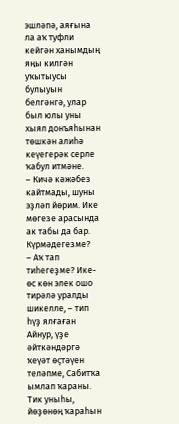эшләпә, аяғына ла аҡ туфли кейгән ханымдың яңы килгән уҡытыусы булыуын белгәнгә, улар был юлы уны хыял донъяһынан төшкән алиһә кеүегерәк серле ҡабул итмәне.
– Кичә кәжәбез кайтмады, шуны эҙләп йөрим. Ике мөгезе арасында ак табы да бар. Күрмәдегезме?
– Аҡ тап тиһегеҙме? Ике-өс көн элек ошо тирәлә уралды шикелле, – тип һүҙ ялғаған Айнур, үҙе әйткәндәргә ҡеүәт өҫтәүен теләпме, Сабитҡа ымлап ҡараны. Тик уныһы, йөҙөнөң ҡараһын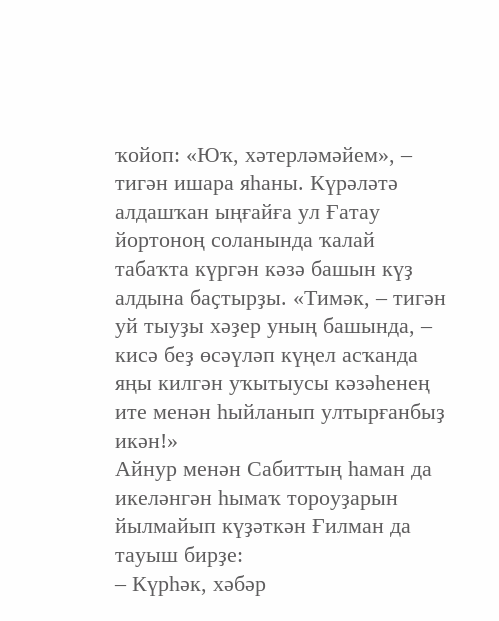ҡойоп: «Юҡ, хәтерләмәйем», – тигән ишара яһаны. Күрәләтә алдашҡан ыңғайға ул Ғатау йортоноң соланында ҡалай табаҡта күргән кәзә башын күҙ алдына баҫтырҙы. «Тимәк, – тигән уй тыуҙы хәҙер уның башында, – кисә беҙ өсәүләп күңел асҡанда яңы килгән уҡытыусы кәзәһенең ите менән һыйланып ултырғанбыҙ икән!»
Айнур менән Сабиттың һаман да икеләнгән һымаҡ тороуҙарын йылмайып күҙәткән Ғилман да тауыш бирҙе:
– Күрһәк, хәбәр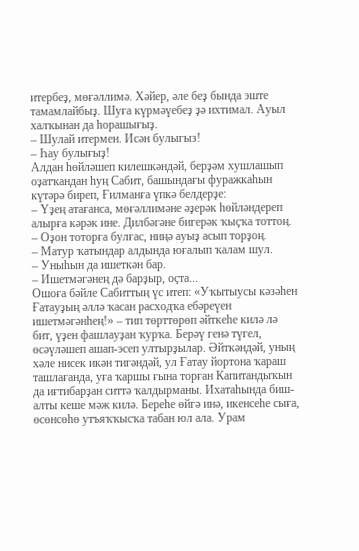итербеҙ, мөғәллимә. Хәйер, әле беҙ бында эште тамамлайбыҙ. Шуға күрмәүебеҙ ҙә ихтимал. Ауыл халҡынан да һорашығыҙ.
– Шулай итермен. Исән булыгыз!
– Һау булығыҙ!
Алдан һөйләшеп килешкәндәй, берҙәм хушлашып оҙатҡандан һуң Сабит, башындағы фуражкаһын күтәрә биреп, Ғилманға үпкә белдерҙе:
– Үҙең атағанса, мөғәллимәне әҙерәк һөйләндереп алырға кәрәк ине. Дилбәгәне бигерәк ҡыҫҡа тоттоң.
– Оҙон тоторға булғас, ниңә ауыҙ асып торҙоң.
– Матур ҡатындар алдында юғалып ҡалам шул.
– Уныһын да ишеткән бар.
– Ишетмәгәнең дә барҙыр, оҫта...
Ошоға бәйле Сабиттың үс итеп: «Уҡытыусы кәзәһен Ғатауҙың әллә ҡасан расходҡа ебәреүен ишетмәгәнһең!» – тип төрттөрөп әйткеһе килә лә бит, үҙен фашлауҙан ҡурҡа. Берәү генә түгел, өсәүләшеп ашап-эсеп ултырҙылар. Әйткәндәй, уның хәле нисек икән тигәндәй, ул Ғатау йортона ҡараш ташлағанда, уға ҡаршы ғына торған Капитандыҡын да иғтибарҙан ситтә ҡалдырманы. Ихатаһында биш-алты кеше мәж килә. Береһе өйгә инә, икенсеһе сыға, өсөнсөһө утъяҡҡысҡа табан юл ала. Урам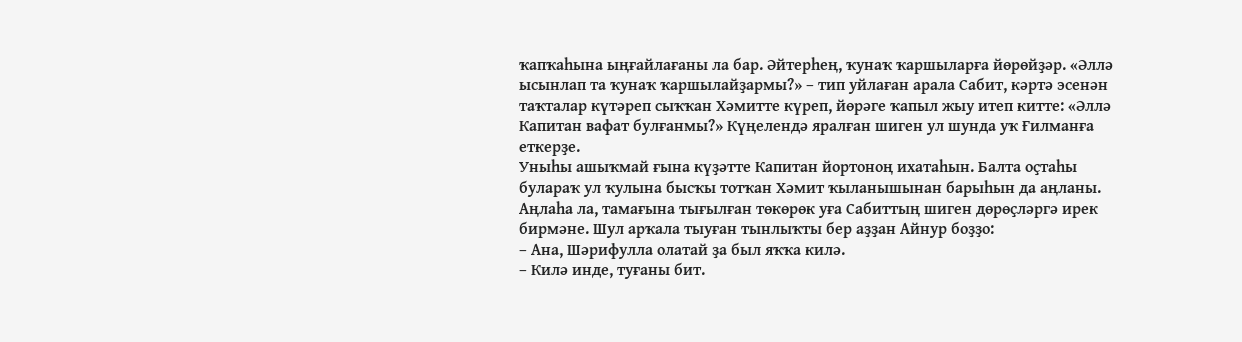ҡапҡаһына ыңғайлағаны ла бар. Әйтерһең, ҡунаҡ ҡаршыларға йөрөйҙәр. «Әллә ысынлап та ҡунаҡ ҡаршылайҙармы?» – тип уйлаған арала Сабит, кәртә эсенән таҡталар күтәреп сыҡҡан Хәмитте күреп, йөрәге ҡапыл жыу итеп китте: «Әллә Капитан вафат булғанмы?» Күңелендә яралған шиген ул шунда уҡ Ғилманға еткерҙе.
Уныһы ашыҡмай ғына күҙәтте Капитан йортоноң ихатаһын. Балта оҫтаһы булараҡ ул ҡулына бысҡы тотҡан Хәмит ҡыланышынан барыһын да аңланы. Аңлаһа ла, тамағына тығылған төкөрөк уға Сабиттың шиген дөрөҫләргә ирек бирмәне. Шул арҡала тыуған тынлыҡты бер аҙҙан Айнур боҙҙо:
– Ана, Шәрифулла олатай ҙа был яҡҡа килә.
– Килә инде, туғаны бит.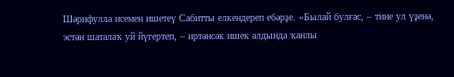Шәрифулла исемен ишетеү Сабитты елкендереп ебәрҙе. «Былай булғас, – тине ул үҙенә, эстән шаталаҡ уй йүгертеп, – иртәнсәк ишек алдында ҡанлы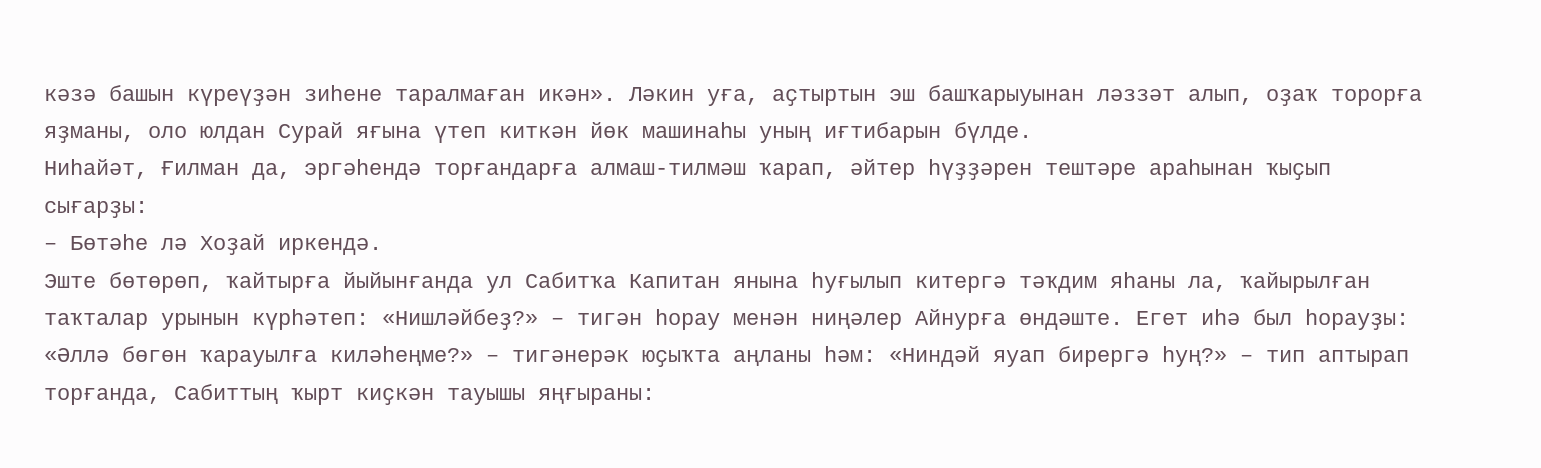кәзә башын күреүҙән зиһене таралмаған икән». Ләкин уға, аҫтыртын эш башҡарыуынан ләззәт алып, оҙаҡ торорға яҙманы, оло юлдан Сурай яғына үтеп киткән йөк машинаһы уның иғтибарын бүлде.
Ниһайәт, Ғилман да, эргәһендә торғандарға алмаш-тилмәш ҡарап, әйтер һүҙҙәрен тештәре араһынан ҡыҫып сығарҙы:
– Бөтәһе лә Хоҙай иркендә.
Эште бөтөрөп, ҡайтырға йыйынғанда ул Сабитҡа Капитан янына һуғылып китергә тәҡдим яһаны ла, ҡайырылған таҡталар урынын күрһәтеп: «Нишләйбеҙ?» – тигән һорау менән ниңәлер Айнурға өндәште. Егет иһә был һорауҙы: «Әллә бөгөн ҡарауылға киләһеңме?» – тигәнерәк юҫыҡта аңланы һәм: «Ниндәй яуап бирергә һуң?» – тип аптырап торғанда, Сабиттың ҡырт киҫкән тауышы яңғыраны: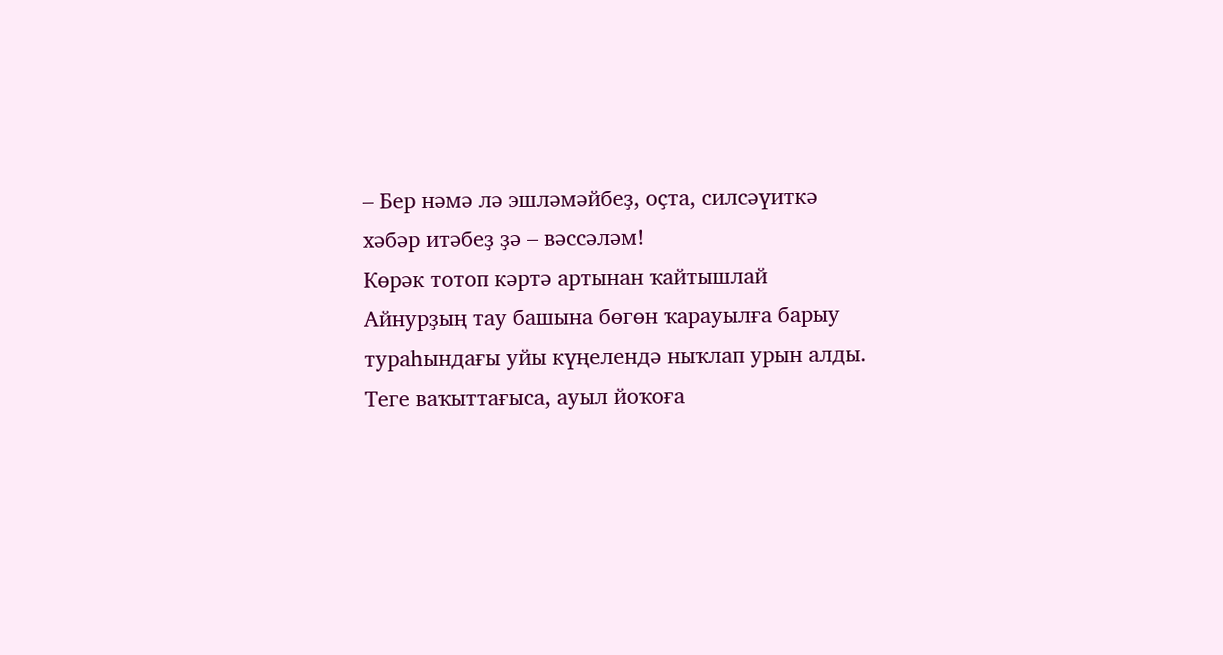– Бер нәмә лә эшләмәйбеҙ, оҫта, силсәүиткә хәбәр итәбеҙ ҙә – вәссәләм!
Көрәк тотоп кәртә артынан ҡайтышлай Айнурҙың тау башына бөгөн ҡарауылға барыу тураһындағы уйы күңелендә ныҡлап урын алды. Теге ваҡыттағыса, ауыл йоҡоға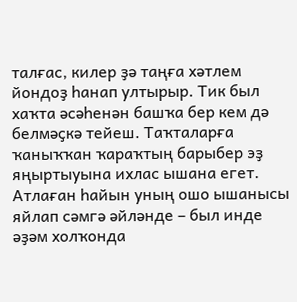талғас, килер ҙә таңға хәтлем йондоҙ һанап ултырыр. Тик был хаҡта әсәһенән башҡа бер кем дә белмәҫкә тейеш. Таҡталарға ҡаныҡҡан ҡараҡтың барыбер эҙ яңыртыуына ихлас ышана егет.
Атлаған һайын уның ошо ышанысы яйлап сәмгә әйләнде – был инде әҙәм холҡонда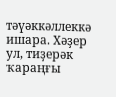тәүәккәллеккә ишара. Хәҙер ул, тиҙерәк ҡараңғы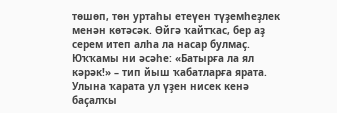төшөп, төн уртаһы етеүен түҙемһеҙлек менән көтәсәк. Өйгә ҡайтҡас, бер аҙ серем итеп алһа ла насар булмаҫ. Юҡҡамы ни әсәһе: «Батырға ла ял кәрәк!» – тип йыш ҡабатларға ярата. Улына ҡарата ул үҙен нисек кенә баҫалҡы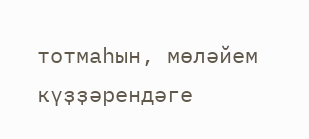тотмаһын, мөләйем күҙҙәрендәге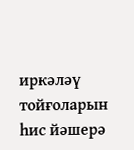иркәләү тойғоларын һис йәшерә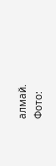алмай.
Фото: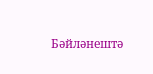Бәйләнештә